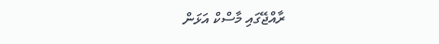ރާއްޖޭގައި މާސްކް އަޅަން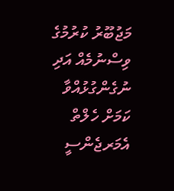މަޖުބޫރު ކުރުމުގެ ވިސްނުމެއް އަދި ނުގެންގުޅުއްވާ ކަމަށް ހެލްތް އެމަރޖެންސީ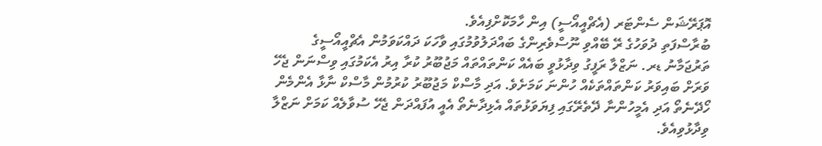އޮޕަރޭޝަން ސެންޓަރ (އެޗްއީއޯސީ) އިން ހާމަކޮށްފިއެވެ.
ބުރާސްފަތި ދުވަހުގެ ރޭ ބޭއްވި ނޫސްވެރިންގެ ބައްދަލުވުމުގައި ވާހަކަ ދައްކަވަމުން އެޗްއީއޯސީގެ ތަރުޖަމާނު ޑރ. ނަޒްލާ ރަފީގު ވިދާޅުވީ ބައެއް ކަންތައްތައް މަޖުބޫރު ކުރާ އިރު އެކަމުގައި ވިސްނަން ޖެހޭ ވަރަށް ބައިވަރު ކަންތައްތަކެއް ހުންނަ ކަމަށެވެ. އަދި މާސްކް މަޖުބޫރު ކުރުމުން މާސްކް ނާޅާ އެންމެން ހޯދޭނެތޯ އަދި އެމީހުންނާ ދޭތެރޭގައި ފިޔަވަޅުތައް އެޅިދާނެތޯ އެއީ އުފައްދަން ޖެހޭ ސުވާލެއް ކަމަށް ނަޒްލާ ވިދާޅުވިއެވެ.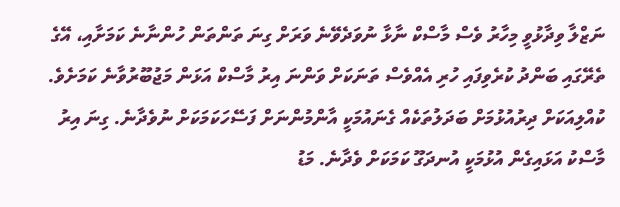ނަޒްލާ ވިދާޅުވީ މިހާރު ވެސް މާސްކް ނާޅާ ނުވަދެވޭނެ ވަރަށް ގިނަ ތަންތަން ހުންނާނެ ކަމަށާއި، އޭގެ ތެރޭގައި ބަންދު ކުރެވިފައި ހުރި އެއްވެސް ތަނަކަށް ވަންނަ އިރު މާސްކް އަޅަން މަޖުބޫރުވާނެ ކަމަށެވެ.
ކުއްލިއަކަށް ދިރުއުޅުމަށް ބަދަލުތަކެއް ގެނައުމަކީ އާންމުންނަށް ފަސޭހަކަމަކަށް ނުވެދާނެ. ގިނަ އިރު މާސްކު އަޅައިގެން އުޅުމަކީ އުނދަގޫ ކަމަކަށް ވެދާނެ. މަޑު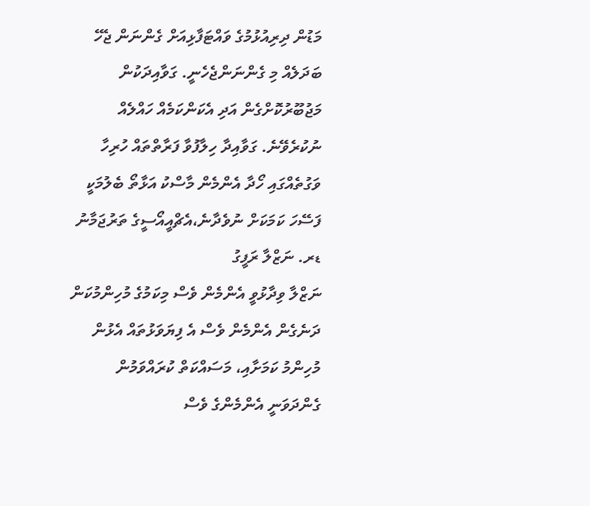މަޑުން ދިރިއުޅުމުގެ ވައްޓަފާޅިއަށް ގެންނަން ޖެހޭ ބަދަލެއް މި ގެންނަންޖެހެނީ. ގަވާއިދަކުން މަޖުބޫރުކޮށްގެން އަދި އެކަންކަމެއް ހައްލެއް ނުކުރެވޭނެ. ގަވާއިދާ ހިލާފުވާ ފަރާތްތައް ހުރިހާ ވަގުތެއްގައި ހޯދާ އެންމެން މާސްކު އަޅާތޯ ބެލުމަކީ ފަސޭހަ ކަމަކަށް ނުވެދާނެ،އެޗްއީއޯސީގެ ތަރުޖަމާނު ޑރ. ނަޒްލާ ރަފީގު
ނަޒްލާ ވިދާޅުވީ އެންމެން ވެސް މިކަމުގެ މުހިންމުކަން ދަނެގެން އެންމެން ވެސް އެ ފިޔަވަޅުތައް އެޅުން މުހިންމު ކަމަށާއި، މަސައްކަތް ކުރައްވަމުން ގެންދަވަނީ އެންމެންގެ ވެސް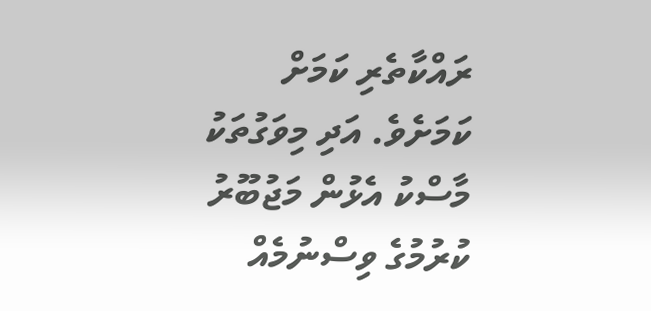ރައްކާތެރި ކަމަށް ކަމަށެވެ. އަދި މިވަގުތަކު މާސްކު އެޅުން މަޖުބޫރު ކުރުމުގެ ވިސްނުމެއް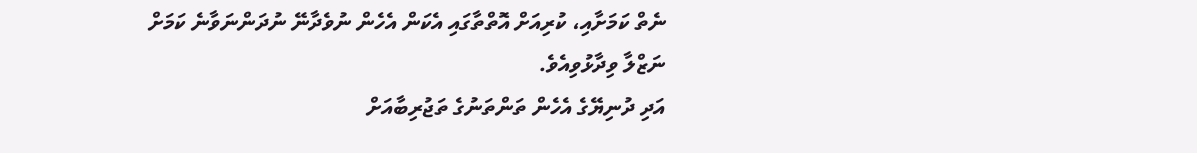ނެތް ކަމަށާއި، ކުރިއަށް އޮތްތާގައި އެކަން އެހެން ނުވެދާނޭ ނުދަންނަވާނެ ކަމަށް ނަޒްލާ ވިދާޅުވިއެވެ.
އަދި ދުނިޔޭގެ އެހެން ތަންތަނުގެ ތަޖުރިބާއަށް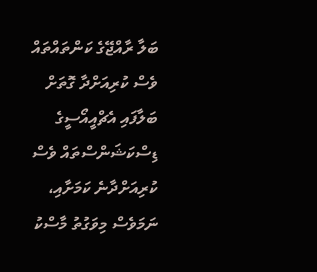ބަލާ ރާއްޖޭގެ ކަންތައްތައް ވެސް ކުރިއަށްދާ ގޮތަށް ބަލާފައި އެޗްއީއޯސީގެ ޑިސްކަޝަންސްތައް ވެސް ކުރިއަށްދާނެ ކަމަށާއި، ނަމަވެސް މިވަގުތު މާސްކު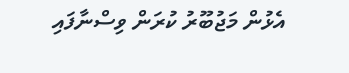އެޅުން މަޖުބޫރު ކުރަން ވިސްނާފައި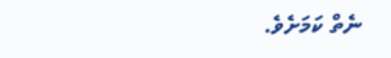ނެތް ކަމަށެވެ.